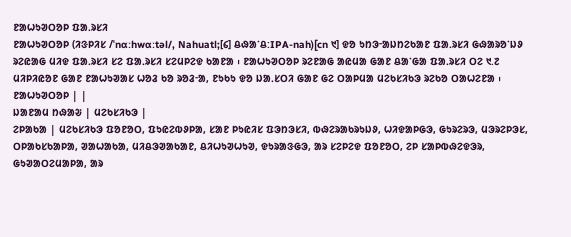ᱱᱟᱦᱩᱣᱛᱚᱞ ᱯᱟᱹᱨᱥᱤ
ᱱᱟᱦᱩᱣᱛᱚᱞ (ᱤᱝᱞᱤᱥ /ˈnɑːhwɑːtəl/, Nahuatl;[᱔] ᱪᱷᱟᱸᱪ:IPA-nah)[cn ᱑] ᱫᱚ ᱩᱴᱳᱼᱟᱡᱴᱮᱠᱟᱱ ᱯᱟᱹᱨᱥᱤ ᱜᱷᱟᱨᱚᱸᱡᱽ ᱨᱮᱭᱟᱜ ᱢᱤᱫ ᱯᱟᱹᱨᱥᱤ ᱥᱮ ᱯᱟᱹᱨᱥᱤ ᱥᱮᱢᱞᱮᱫ ᱠᱟᱱᱟ ᱾ ᱱᱟᱦᱩᱣᱛᱚᱞ ᱨᱮᱱᱟᱜ ᱟᱭᱢᱟ ᱜᱟᱱ ᱪᱟᱸᱜᱟ ᱯᱟᱹᱨᱥᱤ ᱛᱮ ᱑.᱗ ᱢᱤᱞᱤᱭᱚᱱ ᱜᱟᱱ ᱱᱟᱦᱩᱣᱟᱥ ᱦᱚᱲ ᱠᱚ ᱨᱚᱲᱼᱟ, ᱱᱩᱠᱩ ᱫᱚ ᱡᱟᱹᱥᱛᱤ ᱜᱟᱱ ᱜᱮ ᱛᱟᱞᱢᱟ ᱢᱮᱠᱥᱤᱠᱳ ᱨᱮᱠᱚ ᱛᱟᱦᱮᱱᱟ ᱾
ᱱᱟᱦᱩᱣᱛᱚᱞ | |
ᱡᱟᱱᱟᱢ ᱴᱷᱟᱶ | ᱢᱮᱠᱥᱤᱠᱳ |
ᱮᱞᱟᱠᱟ | ᱢᱮᱠᱥᱤᱠᱳ ᱯᱚᱱᱚᱛ, ᱯᱩᱭᱮᱵᱽᱞᱟ, ᱥᱟᱱ ᱞᱩᱭᱤᱥ ᱯᱳᱴᱳᱥᱤ, ᱵᱷᱮᱨᱟᱠᱨᱩᱡᱽ, ᱦᱤᱫᱟᱞᱜᱳ, ᱜᱩᱨᱮᱨᱳ, ᱢᱳᱨᱮᱞᱳᱥ, ᱛᱞᱟᱠᱥᱠᱟᱞᱟ, ᱣᱟᱦᱟᱠᱟ, ᱢᱤᱪᱳᱣᱟᱠᱟᱱ, ᱪᱤᱦᱩᱣᱦᱩᱣ, ᱫᱩᱨᱟᱝᱜᱳ, ᱟᱨ ᱥᱮᱞᱮᱫ ᱯᱚᱱᱚᱛ, ᱮᱞ ᱥᱟᱞᱵᱷᱮᱫᱳᱨ, ᱜᱩᱣᱟᱛᱮᱢᱟᱞᱟ, ᱟᱨ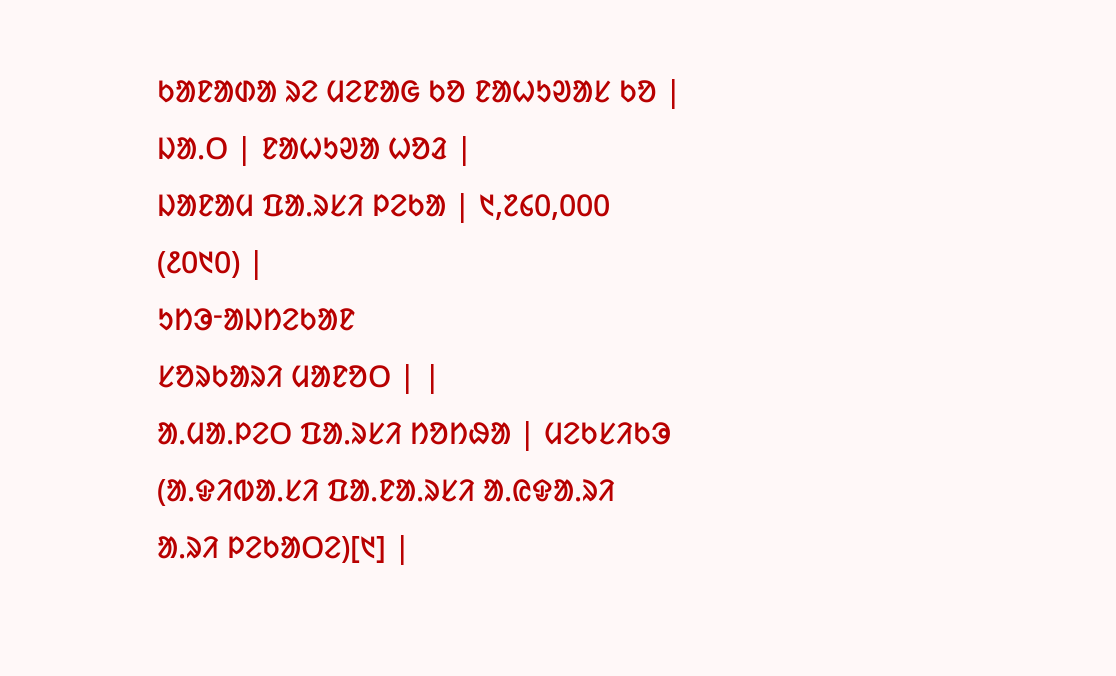ᱠᱟᱱᱟᱰᱟ ᱨᱮ ᱢᱮᱱᱟᱜ ᱠᱚ ᱱᱟᱦᱩᱣᱟᱥ ᱠᱚ |
ᱡᱟᱹᱛ | ᱱᱟᱦᱩᱣᱟ ᱦᱚᱲ |
ᱡᱟᱱᱟᱢ ᱯᱟᱹᱨᱥᱤ ᱞᱮᱠᱟ | ᱑,᱗᱔᱐,᱐᱐᱐ (᱒᱐᱑᱐) |
ᱩᱴᱳᱼᱟᱡᱴᱮᱠᱟᱱ
ᱥᱚᱨᱠᱟᱨᱤ ᱢᱟᱱᱚᱛ | |
ᱟᱹᱢᱟᱹᱞᱮᱛ ᱯᱟᱹᱨᱥᱤ ᱴᱚᱴᱷᱟ | ᱢᱮᱠᱥᱤᱠᱳ (ᱟᱹᱫᱤᱵᱟᱹᱥᱤ ᱯᱟᱹᱱᱟᱹᱨᱥᱤ ᱟᱹᱭᱫᱟᱹᱨᱤ ᱟᱹᱨᱤ ᱞᱮᱠᱟᱛᱮ)[᱑] |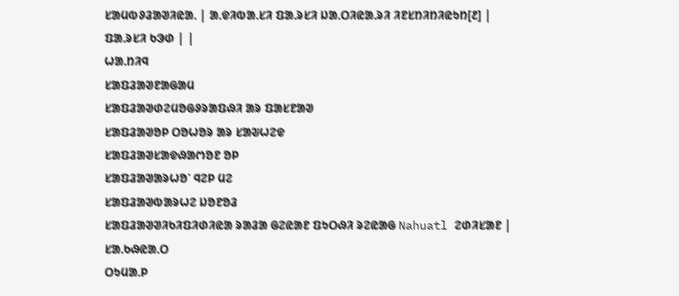ᱥᱟᱢᱵᱽᱲᱟᱣᱤᱭᱟᱹ | ᱟᱹᱫᱤᱵᱟᱹᱥᱤ ᱯᱟᱹᱨᱥᱤ ᱡᱟᱹᱛᱤᱭᱟᱹᱨᱤ ᱤᱱᱥᱴᱤᱴᱤᱭᱩᱴ[᱒] |
ᱯᱟᱹᱨᱥᱤ ᱠᱳᱰ | |
ᱦᱟᱹᱴᱤᱧ
ᱥᱟᱯᱲᱟᱣᱱᱟᱜᱟᱢ
ᱥᱟᱯᱲᱟᱣᱰᱮᱢᱚᱜᱽᱨᱟᱯᱷᱤ ᱟᱨ ᱯᱟᱥᱱᱟᱣ
ᱥᱟᱯᱲᱟᱣᱚᱞ ᱛᱚᱦᱚᱨ ᱟᱨ ᱥᱟᱶᱦᱮᱫ
ᱥᱟᱯᱲᱟᱣᱥᱟᱫᱷᱟᱬᱚᱱ ᱚᱞ
ᱥᱟᱯᱲᱟᱣᱟᱨᱦᱚᱸ ᱧᱮᱞ ᱢᱮ
ᱥᱟᱯᱲᱟᱣᱵᱟᱨᱦᱮ ᱡᱚᱱᱚᱲ
ᱥᱟᱯᱲᱟᱣᱣᱤᱠᱤᱯᱤᱰᱤᱭᱟ ᱨᱟᱲᱟ ᱜᱮᱭᱟᱱ ᱯᱩᱛᱷᱤ ᱨᱮᱭᱟᱜ Nahuatl ᱮᱰᱤᱥᱟᱱ |
ᱥᱟᱹᱠᱷᱭᱟᱹᱛ
ᱛᱩᱢᱟᱹᱞ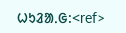ᱦᱩᱲᱟᱹᱜ:<ref>